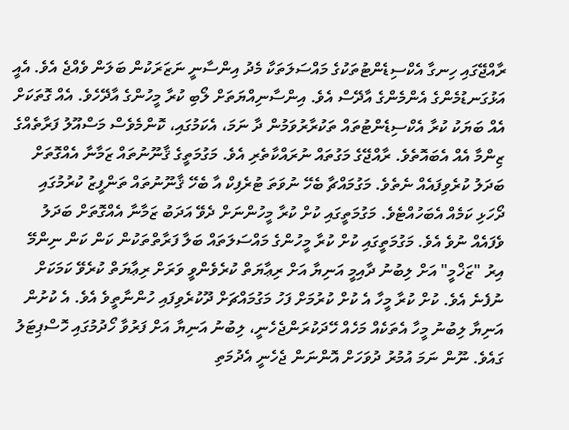ރާއްޖޭގައި ހިނގާ އެކްސިޑެންޓުތަކުގެ މައްސަލަތަކާ މެދު އިންސާނީ ނަޒަރަކުން ބަލަން ވެއްޖެ އެވެ. އެއީ އަޅުގަނޑުމެންގެ އެންމެންގެ އާދޭސް އެވެ. އިންސާނިއްޔަތަށް ލޯބި ކުރާ މީހުންގެ އާދޭހެވެ. އެއް ގޮތަކަށް އެއް ބަޔަކު ކުރާ އެކްސިޑެންޓުތައް ތަކުރާރުވަމުން ދާ ނަމަ، އެކަމުގައި، ކޮންމެވެސް މަސްއޫލު ފަރާތެއްގެ ޒިންމާ އެއް އެބައޮތެވެ. ރާއްޖޭގެ މަގުތައް ނުރައްކާތެރި އެވެ. މަގުމަތީގެ ޤާނޫނުތައް ޒަމާނާ އެއްގޮތަށް ބަދަލު ކުރެވިފައެއް ނެތެވެ. މަގުމައްޗާ ބެހޭ ނުވަތަ ޓުރެފިކް އާ ބެހޭ ޤާނޫނުތައް ތަންފީޒު ކުރުމުގައި ދޯހަޅި ކަމެއް އެބަހުއްޓެވެ. މަގުމަތީގައި ކުށް ކުރާ މީހުންނަށް ދެވޭ އަދަބު ޒަމާނާ އެއްގޮތަށް ބަދަލު ވެފައެއް ނުވެ އެވެ. މަގުމަތީގައި ކުށް ކުރާ މީހުންގެ މައްސަލަތައް ބަލާ ފަރާތްތަކުން ކަން ކަން ނިންމޭ އިރު "ޒަޚްމީ" އަށް ލިބުނު ދާއިމީ އަނިޔާ އަށް ރިޢާޔަތް ކުރެވެންވީ ވަރަށް ރިޢާޔަތް ކުރެވޭ ކަމަކަށް ނުފެނެ އެވެ. ކުށް ކުރާ މީހާ އެ ކުށް ކުރުމަށް ފަހު މަގުމައްޗަށް ދޫކުރެވިފައި ހުންނާތީވެ އެވެ. އެ ކުށުން އަނިޔާ ލިބުނު މީހާ އެތަކެއް މަހެއް ހޭދަކުރަންޖެހެނީ، ލިބުނު އަނިޔާ އަށް ފަރުވާ ހޯދުމުގައި ހޮސްޕިޓަލު ގައެވެ. ނޫން ނަމަ އުމުރު ދުވަހަށް އޮންނަން ޖެހެނީ އެދުމަތި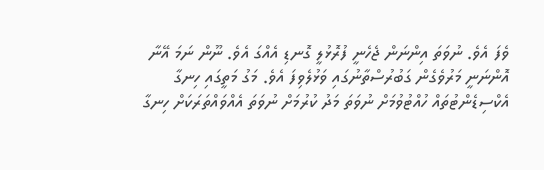ވެފަ އެވެ. ނުވަތަ އިންނަން ޖެހެނީ ފުރޮޅުލީ ގޮނޑި އެއްގަ އެވެ. ނޫން ނަމަ އޭނާ އޮންނަނީ މަރުވެގެން ގަބުރުސްތާނުގައި ވަޅުލެވިފަ އެވެ. މަގު މަތީގައި ހިނގާ އެކްސިޑެންޓުތައް ހުއްޓުވުމަށް ނުވަތަ މަދު ކުރުމަށް ނުވަތަ އެއްވައްތަރަކަށް ހިނގާ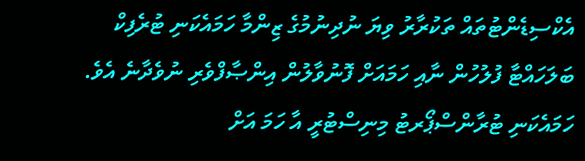އެކްސިޑެންޓުތައް ތަކުރާރު ވިޔަ ނުދިނުމުގެ ޒިންމާ ހަމައެކަނި ޓުރެފިކް ބަލަހައްޓާ ފުލުހުން ނާއި ހަމައަށް ފޮނުވާލުން އިންޞާފްވެރި ނުވެދާނެ އެވެ. ހަމައެކަނި ޓުރާންސްޕޯރޓު މިނިސްޓުރީ އާ ހަމަ އަށް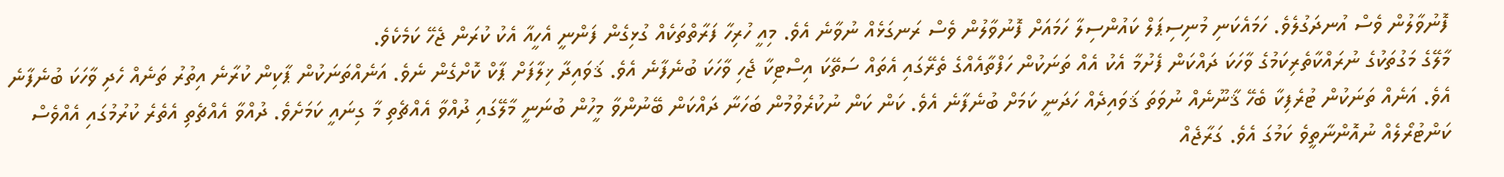ފޮނުވާލުން ވެސް އުނދަގުލެވެ. ހަމައެކަނި މުނިސިޕަލް ކައުންސިލާ ހަމައަށް ފޮނުވާލުން ވެސް ރަނގަޅެއް ނުވާނެ އެވެ. މިއީ ހުރިހާ ފަރާތްތަކެއް ގުޅިގެން ފަންނީ އެހީއާ އެކު ކުރަން ޖެހޭ ކަމެކެވެ.
މާލޭގެ މަގުތަކުގެ ނުރައްކާތެރިކަމުގެ ވާހަކަ ދައްކަން ފެށުމާ އެކު އެއް ތަނަކުން ހަފްތާއެއްގެ ތެރޭގައި އެތައް ސަތޭކަ އިސްޓިކާ ޖެހި ވާހަކަ ބުނެފާނެ އެވެ. ޤަވައިދާ ޚިލާފަށް ޕާކް ކޮށްގެން ނެވެ. އަނެއްތަނަކުން ޕާކިން ކުރާނެ އިތުރު ތަނެއް ހެދި ވާހަކަ ބުނެފާނެ އެވެ. އަނެއް ތަނަކުން ޓުރެފިކާ ބެހޭ ޤާނޫނެއް ނުވަތަ ޤަވައިދެއް ހަދަނީ ކަމަށް ބުނެފާނެ އެވެ. ކަން ކަން ނުކުރެވުމުން ބަހަނާ ދައްކަން ބޭނުންވާ މީހުން ބުނަނީ މާލޭގައި ދުއްވާ އެއްޗެތި މާ ގިނައީ ކަމަށެވެ. ދުއްވާ އެއްޗެތި އެތެރެ ކުރުމުގައި އެއްވެސް ކަންޓުރޯލެއް ނުއޮންނާތީވެ ކަމުގަ އެވެ. ގަރާޖެއް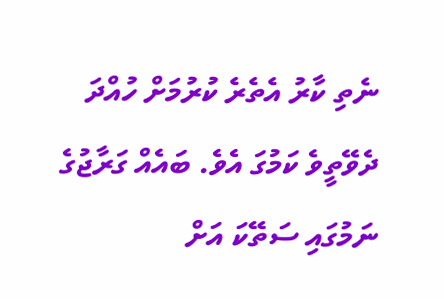ނެތި ކާރު އެތެރެ ކުރުމަށް ހުއްދަ ދެވޭތީވެ ކަމުގަ އެވެ. ބައެއް ގަރާޖުގެ ނަމުގައި ސަތޭކަ އަށް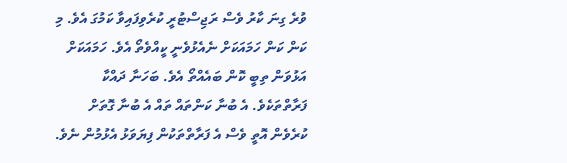ވުރެ ގިނަ ކާރު ވެސް ރަޖިސްޓުރީ ކުރެވިފައިވާ ކަމުގަ އެވެ. މި ކަން ކަން ހަމައަކަށް ނެއެޅުވެނީ ކީއްވެތޯ އެވެ. ހަމައަކަށް އަޅުވަން ތިބީ ކޮން ބައެއްތޯ އެވެ. ބަހަނާ ދައްކާ ފަރާތްތަކެވެ. އެ ބުނާ ކަންތައް ތައް އެ ބުނާ ގޮތަށް ކުރެވެން އޮތީ ވެސް އެ ފަރާތްތަކުން ފިޔަވަޅު އެޅުމުން ނެވެ.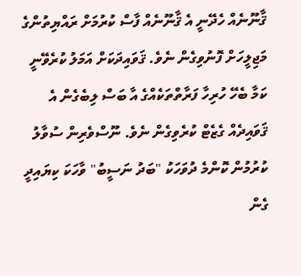ޤާނޫނެއް ހެދޭނީ އެ ޤާނޫނެއް ފާސް ކުރުމަށް ރައްޔިތުންގެ މަޖިލީހަށް ފޮނުވިގެން ނެވެ. ޤަވައިދަކަށް އަމަލު ކުރެވޭނީ ކަމާ ބެހޭ ހުރިހާ ފަރާތްތަކެއްގެ އާ ބަސް ލިބެގެން އެ ޤަވައިދެއް ގެޒެޓް ކުރެވިގެން ނެވެ. ނޫސްވެރިން ސުވާލު ކުރުމުން ކޮންމެ ދުވަހަކު "ބަދު ނަސީބު" ވާހަކަ ކިޔައިދީ ގެން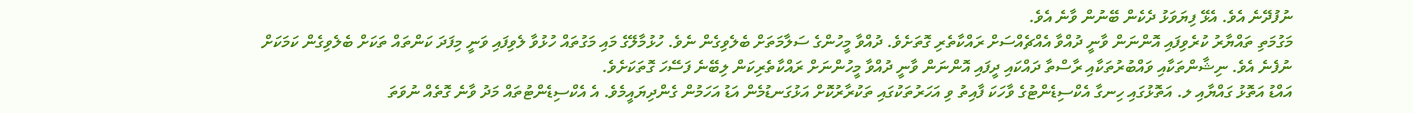ނުފުދޭނެ އެވެ. އެޅޭ ފިޔަވަޅު ދެކެން ބޭނުން ވާނެ އެވެ.
މަގުމަތި ތައްޔާރު ކުރެވިފައި އޮންނަން ވާނީ ދުއްވާ އެއްޗެއްސަށް ރައްކާތެރި ގޮތަށެވެ. ދުއްވާ މީހުންގެ ސަލާމަތަށް ބެލެވިގެން ނެވެ. ހުޅުމާލޭގެ މައި މަގުތައް ހުޅުވާ ލެވިފައި ވަނީ މިފަދަ ކަންތައް ތަކަށް ބެލެވިގެން ކަމަކަށް ނުފެނެ އެވެ. ނިޝާންތަކާއި ވައްބުރުތަކާއި ރާސްތާ ދައްކައި ދީފައި އޮންނަން ވާނީ ދުއްވާ މީހުންނަށް ރައްކާތެރިކަން ލިބޭނެ ފަސޭހަ ގޮތަކަށެވެ.
އައްޑު އަތޮޅު ގައްޔާއި ލ. އަތޮޅުގައި ހިނގާ އެކްސިޑެންޓުގެ ވާހަކަ ފާއިތު ވި އަހަރުތަކުގައި ތަކުރާރުކޮށް އަޅުގަނޑުމެން އަޑު އަހަމުން ގެންދިޔައީމެވެ. އެ އެކްސިޑެންޓުތައް މަދު ވާނެ ގޮތެއް ނުވަތަ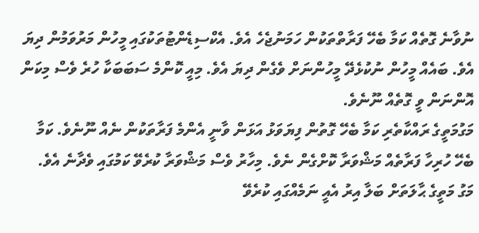ނުވާނެ ގޮތެއް ކަމާ ބެހޭ ފަރާތްތަކުން ހަމަނުޖެހެ އެވެ. އެކްސިޑެންޓުތަކުގައި މީހުން މަރުވަމުން ދިޔަ އެވެ. ބައެއް މީހުން ނުކުޅެދޭ މީހުންނަށް ވެގެން ދިޔަ އެވެ. މިއީ ކޮންމެ ސަބަބަކާ ހުރެ ވެސް މިކަން އޮންނަން ވީ ގޮތެއް ނޫނެވެ.
މަގުމަތީގެ ރައްކާތެރި ކަމާ ބެހޭ ގޮތުން ފިޔަވަޅު އަޅަން ވާނީ އެންމެ ފަރާތަކުން ނެއް ނޫނެވެ. ކަމާ ބެހޭ ހުރިހާ ފަރާތެއް މަޝްވަރާ ކޮށްގެން ނެވެ. މިހާރު ވެސް މަޝްވަރާ ކުރެވޭ ކަމުގައި ވެދާނެ އެވެ. މަގު މަތީގެ ޙާލަތަށް ބަލާ އިރު އެއީ ނަމެއްގައި ކުރެވޭ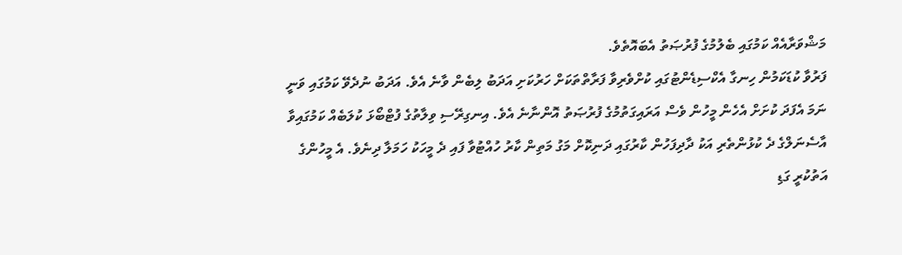މަޝްވަރާއެއް ކަމުގައި ބެލުމުގެ ފުރުޞަތު އެބައޮތެވެ.
ފަރުވާ ކުޑަކަމުން ހިނގާ އެކްސިޑެންޓުގައި ކުށްވެރިވާ ފަރާތްތަކަށް ހަރުކަށި އަދަބު ލިބެން ވާނެ އެވެ. އަދަބު ނުދެވޭ ކަމުގައި ވަނީ ނަމަ އެފަދަ ކުށަށް އެހެން މީހުން ވެސް އަރައިގަތުމުގެ ފުރުޞަތު އޮންނާނެ އެވެ. އިނގިރޭސި ވިލާތުގެ ފުޓްބޯޅަ ކުލަބެއް ކަމުގައިވާ އާސެނަލްގެ ދެ ކުޅުންތެރި އަކު ދާދިފަހުން ކާރުގައި ދަނިކޮށް މަގު މަތިން ކާރު ހުއްޓުވާ ފައި ދެ މީހަކު ހަމަލާ ދިނެވެ. އެ މީހުންގެ އަތުކުރީ ގަޑި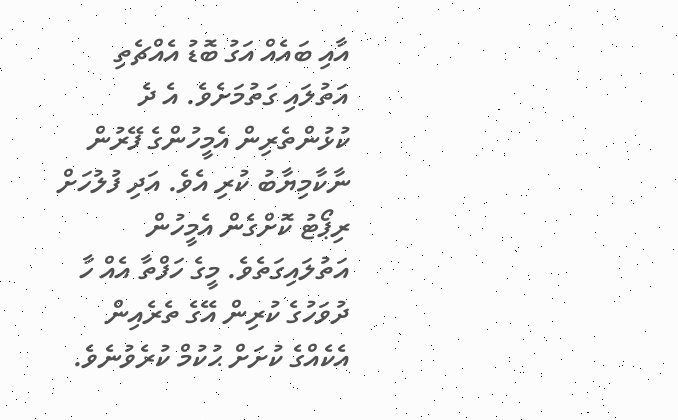އާއި ބައެއް އަގު ބޮޑު އެއްޗެތި އަތުލައި ގަތުމަށެވެ. އެ ދެ ކުޅުންތެރިން އެމީހުންގެ ފޭރުން ނާކާމިޔާބު ކުރި އެވެ. އަދި ފުލުހަށް ރިޕޯޓު ކޮށްގެން އެމީހުން އަތުލައިގަތެވެ. މީގެ ހަފްތާ އެއް ހާ ދުވަހުގެ ކުރިން އޭގެ ތެރެއިން އެކެއްގެ ކުށަށް ޙުކުމް ކުރެވުނެވެ.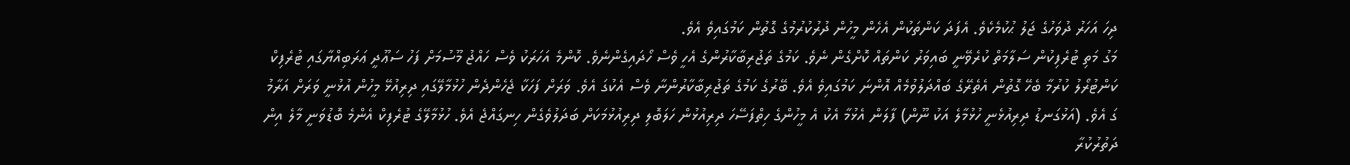ދިހަ އަހަރު ދުވަހުގެ ޖަލު ޙުކުމެކެވެ. އެފަދަ ކަންތަކުން އެހެން މީހުން ދުރުކުރުމުގެ ގޮތުން ކަމުގައިވެ އެވެ.
މަގު މަތި ޓުރެފިކުން ސަލާމަތް ކުރެވޭނީ ބައިވަރު ކަންތައް ކޮށްގެން ނެވެ. ކަމުގެ ތަޖުރިބާކާރުންގެ އެހީ ވެސް ހޯދައިގެންނެވެ. ކޮންމެ އަހަރަކު ވެސް ހައްޖު މޫސުމަށް ފަހު ސަޢޫދީ ޢަރަބިއްޔާގައި ޓުރެފިކް ކަންޓުރޯލު ކުރުމާ ބެހޭ ގޮތުން އެތެރޭގެ ބައްދަލުވުމެއް އޮންނަ ކަމުގައިވެ އެވެ. ބޭރުގެ ކަމުގެ ތަޖުރިބާކާރުންނާ ވެސް އެކުގަ އެވެ. ވަރަށް ފަހަކާ ޖެހެންދެން ހުޅުމާލޭގައި ދިރިއުޅޭ މީހުން އުޅުނީ ވަރަށް އަރާމު ގަ އެވެ. (އަޅުގަނޑު ދިރިއުޅެނީ ހުޅުމާލެ އަކު ނޫން) ފާލަން އެޅުމާ އެކު އެ މީހުންގެ ހިތްފަސޭހަ ދިރިއުޅުން ހަލަބޮލި ދިރިއުޅުމަކަށް ބަދަލުވެގެން ހިނގައްޖެ އެވެ. ހުޅުމާލޭގެ ޓުރެފިކް އެންމެ ބޮޑުވަނީ މާލެ އިން ދަތުރުކުރާ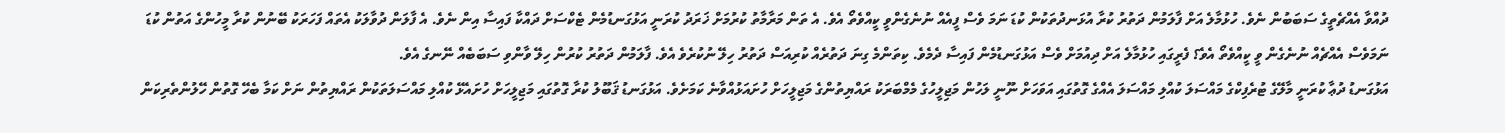ދުއްވާ އެއްޗެތީގެ ސަބަބުން ނެވެ. ހުޅުމާލެ އަށް ފާލަމުން ދަތުރު ކުރާ އުޅަނދުތަކުން ކުޑަ ނަމަ ވެސް ފީއެއް ނުނެގެންވީ ކީއްވެތޯ އެވެ. އެ ތަން މަރާމާތު ކުރުމަށް ޚަރަދު ކުރަނީ އަޅުގަނޑުމެން ޓެކްސަށް ދައްކާ ފައިސާ އިން ނެވެ. އެ ފާލަން ދުވާލަކު އެތައް ފަހަރަކު ބޭނުން ކުރާ މީހުންގެ އަތުން ކުޑަ ނަމަވެސް އެއްޗެއް ނުނެގެން ވީ ކީއްވެތޯ އެވެ؟ ފެރީގައި ހުޅުމާލެ އަށް ދިއުމަށް ވެސް އަޅުގަނޑުމެން ފައިސާ ދެމެވެ. ކިތަންމެ ގިނަ ދަތުރެއް ކުރިއަސް ދަތުރު ހިލޭ ނުކުރެވެ އެވެ. ފާލަމުން ދަތުރު ކުރުން ހިލޭ ވާންވި ސަބަބެއް ނޭނގެ އެވެ.
އަޅުގަނޑު ދުޢާ ކުރަނީ މާލޭގެ ޓުރެފިކްގެ މައްސަލަ ކުއްލި މައްސަލަ އެއްގެ ގޮތުގައި އަވަހަށް ނޫނީ ލަހުން މަޖިލީހުގެ މެމްބަރަކު ރައްޔިތުންގެ މަޖިލީހަށް ހުށައަޅުއްވާނެ ކަމަށެވެ. އަޅުގަނޑު ޤަބޫލު ކުރާ ގޮތުގައި މަޖިލީހަށް ހުށައެޅޭ ކުއްލި މައްސަލަތަކުން ރައްޔިތުން ނަށް ކަމާ ބެހޭ ގޮތުން ހޭލުންތެރިކަން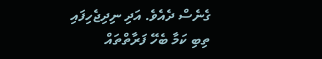ގެނެސް ދެއެވެ. އަދި ނިދިޖެހިފައި ތިބި ކަމާ ބެހޭ ފަރާތްތައް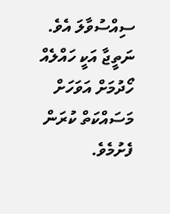ސިއްސުވާލަ އެވެ. ނަތީޖާ އަކީ ހައްލެއް ހޯދުމަށް އަވަހަށް މަސައްކަތް ކުރަން ފެށުމެވެ.